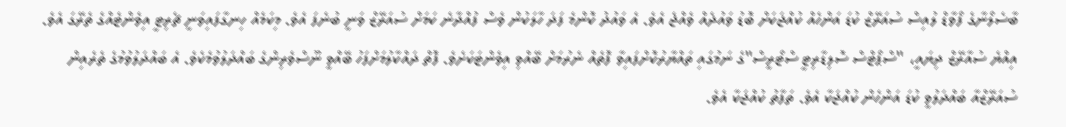ބާސެލޯނާގެ ފޯވާޑް ލުއިސް ސުއަރޭޒް ކުޑަ އަންހެއް ކުއްޖަކަށް ބޮޑު ވައުދެއް ވެއްޖެ އެވެ. އެ ވައުދު ކޮންމެ ފަދަ ހާލަކުން ވެސް ފުއްދާނެ ކަމަށް ސުއަރޭޒް ވަނީ ބުނެފަ އެވެ. މިކަމެއް ހިނގާފައިވަނީ ޗެރިޓީ އިވެންޓެއްގެ ތެރޭގަ އެވެ.
އިއްޔެ ސުއާރޭޒް ދިޔައީ، "ސްޕޯޓްސް ސޮލިޑާރިޓީ ސްޓޯރީސް"ގެ ނަމުގައި ތައްޔާރުކޮށްފައިވާ ފޮތެއް ނެރުމަށް ބޭއްވި އިވެންޓަކަށެވެ. ފޮތް ދައްކާލުމަށްފަހު ބޭއްވީ ނޫސްވެރިންގެ ބައްދަލުވުމެކެވެ. އެ ބައްދަލުވުމުގެ ތެރެއިން ސުއަރޭޒްއާ ބައްދަލުވީ ކުޑަ އަންހެން ކުއްޖަކާ އެވެ. ތަފާތު ކުއްޖަކާ އެވެ.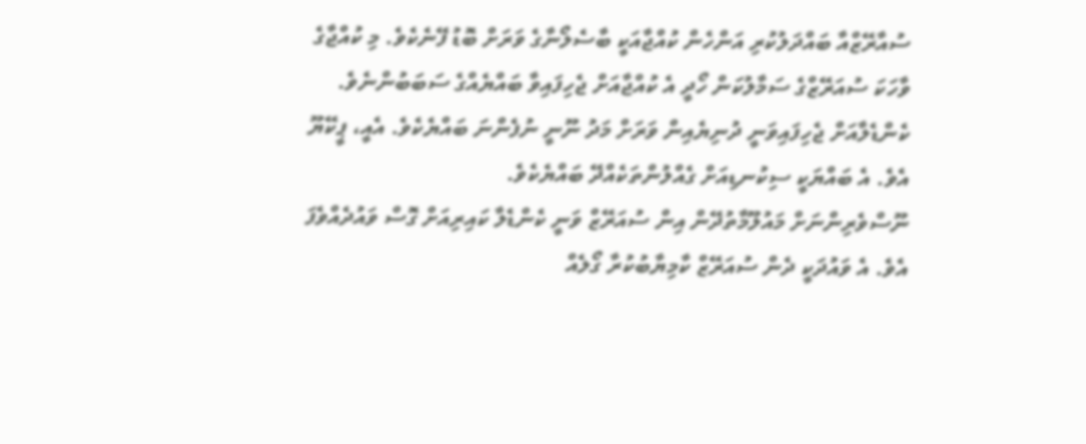ސުއާރޭޒްއާ ބައްދަލުކުރި އަންހެން ކުއްޖާއަކީ ބާސެލޯނާގެ ވަރަށް ބޮޑު ފޭނެކެވެ. މި ކުއްޖާގެ ވާހަކަ ސުއަރޭޒްގެ ސަމާލުކަން ހޯދީ އެ ކުއްޖާއަށް ޖެހިފައިވާ ބައްޔެއްގެ ސަބަބުންނެވެ. ކެންޑެލާއަށް ޖެހިފައިވަނީ ދުނިޔެއިން ވަރަށް މަދު ނޫނީ ނުފެންނަ ބައްޔެކެވެ. އެއީ، ޕީކޭޔޫ އެވެ. އެ ބައްޔަކީ ސިކުނޑިއަށް ގެއްލުންތަކެއްދޭ ބައްޔެކެވެ.
ނޫސްވެރިންނަށް މައުލޫމާތުދޭން އިން ސުއަރޭޒް ވަނީ ކެންޑެލާ ކައިރިއަށް ގޮސް ވައުދެއްވެފަ އެވެ. އެ ވައުދަކީ ދެން ސުއަރޭޒް ކާމިޔާބުކުރާ ގޯލެއް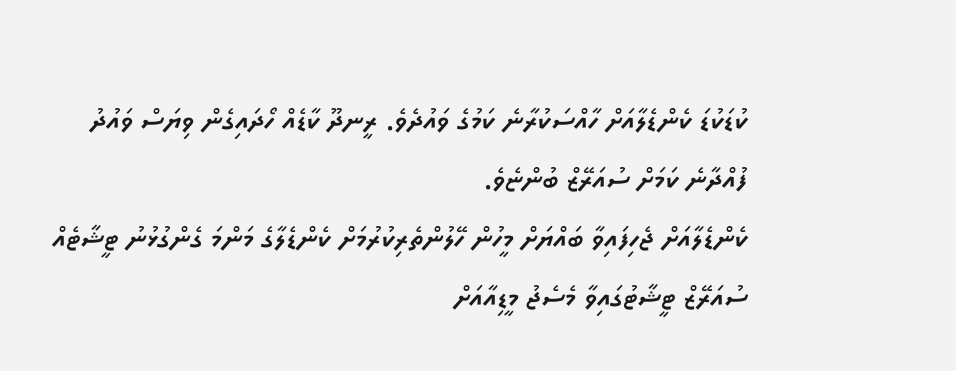ކުޑަކުޑަ ކެންޑެލާއަށް ހާއްސަކުރާނެ ކަމުގެ ވައުދެވެ. ރީނދޫ ކާޑެއް ހޯދައިގެން ވިޔަސް ވައުދު ފުއްދާނެ ކަމަށް ސުއަރޭޒް ބުންޏެވެ.
ކެންޑެލާއަށް ޖެހިފައިވާ ބައްޔަށް މީހުން ހޭލުންތެރިކުރުމަށް ކެންޑެލާގެ މަންމަ ގެންގުޅުނު ޓީޝާޓެއް ސުއަރޭޒް ޓީޝާޓުގައިވާ މެސެޖު މީޑިއާއަށް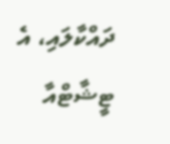ދައްކާލައި، އެ ޓީޝާޓްއާ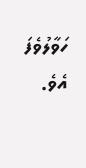ހަވާލުވެފަ އެވެ.